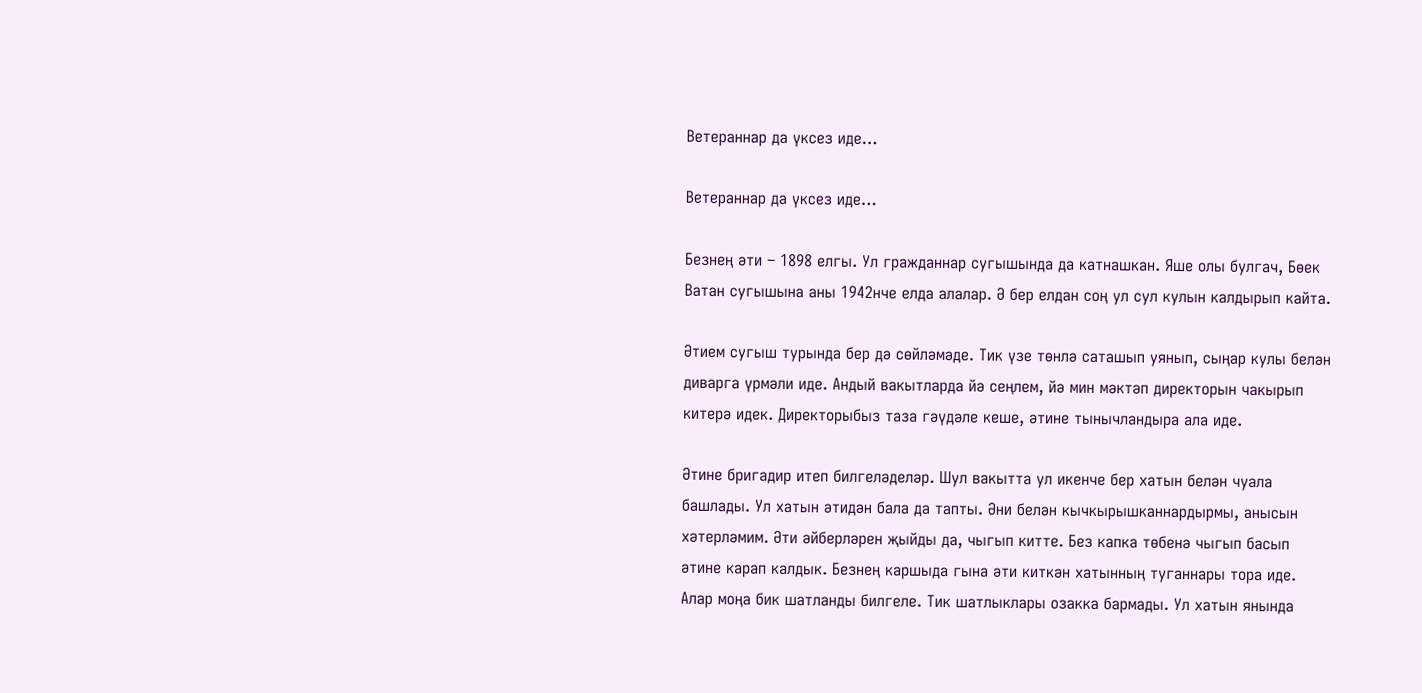Ветераннар да үксез иде…

Ветераннар да үксез иде…

Безнең әти – 1898 елгы. Ул гражданнар сугышында да катнашкан. Яше олы булгач, Бөек Ватан сугышына аны 1942нче елда алалар. Ә бер елдан соң ул сул кулын калдырып кайта.

Әтием сугыш турында бер дә сөйләмәде. Тик үзе төнлә саташып уянып, сыңар кулы белән диварга үрмәли иде. Андый вакытларда йә сеңлем, йә мин мәктәп директорын чакырып китерә идек. Директорыбыз таза гәүдәле кеше, әтине тынычландыра ала иде.

Әтине бригадир итеп билгеләделәр. Шул вакытта ул икенче бер хатын белән чуала башлады. Ул хатын әтидән бала да тапты. Әни белән кычкырышканнардырмы, анысын хәтерләмим. Әти әйберләрен җыйды да, чыгып китте. Без капка төбенә чыгып басып әтине карап калдык. Безнең каршыда гына әти киткән хатынның туганнары тора иде. Алар моңа бик шатланды билгеле. Тик шатлыклары озакка бармады. Ул хатын янында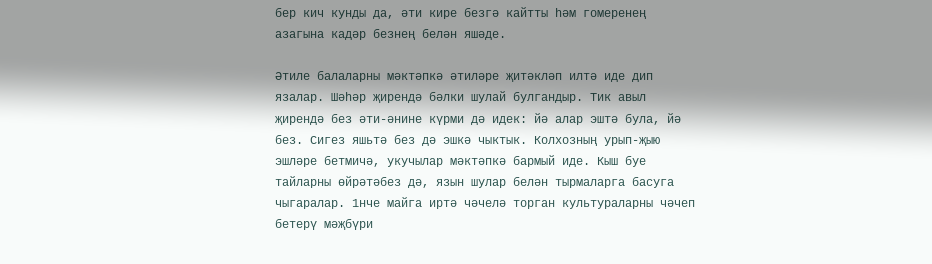бер кич кунды да, әти кире безгә кайтты һәм гомеренең азагына кадәр безнең белән яшәде.

Әтиле балаларны мәктәпкә әтиләре җитәкләп илтә иде дип язалар. Шәһәр җирендә бәлки шулай булгандыр. Тик авыл җирендә без әти-әнине күрми дә идек: йә алар эштә була, йә без. Сигез яшьтә без дә эшкә чыктык. Колхозның урып-җыю эшләре бетмичә, укучылар мәктәпкә бармый иде. Кыш буе тайларны өйрәтәбез дә, язын шулар белән тырмаларга басуга чыгаралар. 1нче майга иртә чәчелә торган культураларны чәчеп бетерү мәҗбүри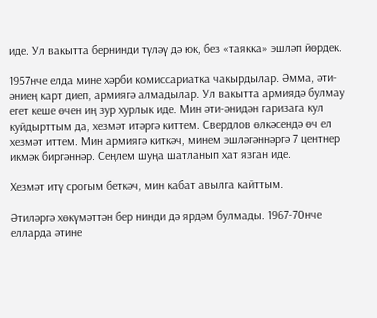иде. Ул вакытта бернинди түләү дә юк, без «таякка» эшләп йөрдек.

1957нче елда мине хәрби комиссариатка чакырдылар. Әмма, әти-әниең карт диеп, армиягә алмадылар. Ул вакытта армиядә булмау егет кеше өчен иң зур хурлык иде. Мин әти-әнидән гаризага кул куйдырттым да, хезмәт итәргә киттем. Свердлов өлкәсендә өч ел хезмәт иттем. Мин армиягә киткәч, минем эшләгәннәргә 7 центнер икмәк биргәннәр. Сеңлем шуңа шатланып хат язган иде.

Хезмәт итү срогым беткәч, мин кабат авылга кайттым.

Әтиләргә хөкүмәттән бер нинди дә ярдәм булмады. 1967-70нче елларда әтине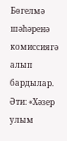Бөгелмә шәһәренә комиссиягә алып бардылар. Әти: «Хәзер улым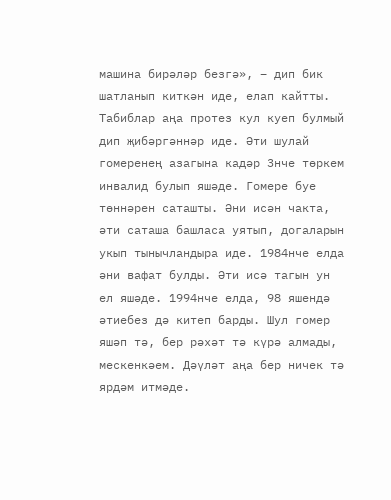машина бирәләр безгә», – дип бик шатланып киткән иде, елап кайтты. Табиблар аңа протез кул куеп булмый дип җибәргәннәр иде. Әти шулай гомеренең азагына кадәр 3нче төркем инвалид булып яшәде. Гомере буе төннәрен саташты. Әни исән чакта, әти саташа башласа уятып, догаларын укып тынычландыра иде. 1984нче елда әни вафат булды. Әти исә тагын ун ел яшәде. 1994нче елда, 98 яшендә әтиебез дә китеп барды. Шул гомер яшәп тә, бер рәхәт тә күрә алмады, мескенкәем. Дәүләт аңа бер ничек тә ярдәм итмәде.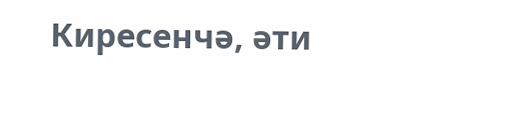Киресенчә, әти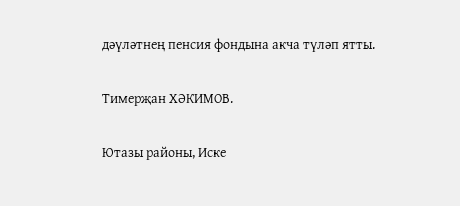дәүләтнең пенсия фондына акча түләп ятты.

Тимерҗан ХӘКИМОВ.

Ютазы районы, Иске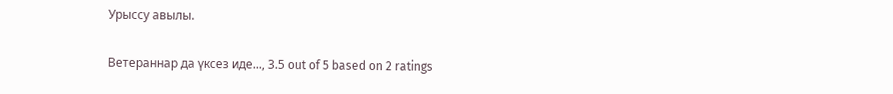Урыссу авылы.

Ветераннар да үксез иде..., 3.5 out of 5 based on 2 ratings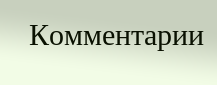Комментарии